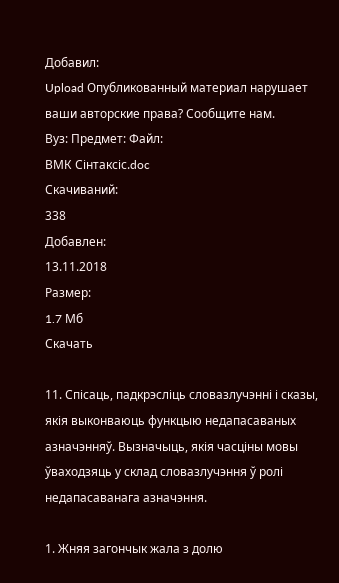Добавил:
Upload Опубликованный материал нарушает ваши авторские права? Сообщите нам.
Вуз: Предмет: Файл:
ВМК Сінтаксіс.doc
Скачиваний:
338
Добавлен:
13.11.2018
Размер:
1.7 Mб
Скачать

11. Спісаць, падкрэсліць словазлучэнні і сказы, якія выконваюць функцыю недапасаваных азначэнняў. Вызначыць, якія часціны мовы ўваходзяць у склад словазлучэння ў ролі недапасаванага азначэння.

1. Жняя загончык жала з долю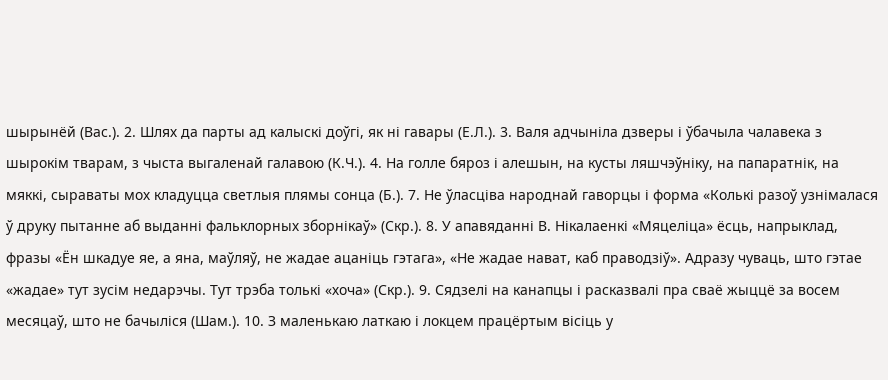шырынёй (Вас.). 2. Шлях да парты ад калыскі доўгі, як ні гавары (Е.Л.). 3. Валя адчыніла дзверы і ўбачыла чалавека з шырокім тварам, з чыста выгаленай галавою (К.Ч.). 4. На голле бяроз і алешын, на кусты ляшчэўніку, на папаратнік, на мяккі, сыраваты мох кладуцца светлыя плямы сонца (Б.). 7. Не ўласціва народнай гаворцы і форма «Колькі разоў узнімалася ў друку пытанне аб выданні фальклорных зборнікаў» (Скр.). 8. У апавяданні В. Нікалаенкі «Мяцеліца» ёсць, напрыклад, фразы «Ён шкадуе яе, а яна, маўляў, не жадае ацаніць гэтага», «Не жадае нават, каб праводзіў». Адразу чуваць, што гэтае «жадае» тут зусім недарэчы. Тут трэба толькі «хоча» (Скр.). 9. Сядзелі на канапцы і расказвалі пра сваё жыццё за восем месяцаў, што не бачыліся (Шам.). 10. З маленькаю латкаю і локцем працёртым вісіць у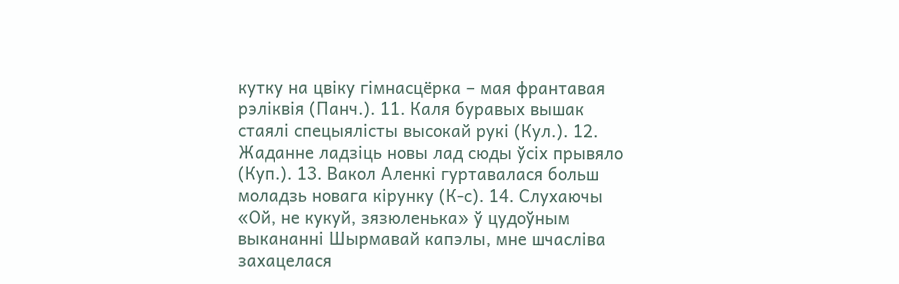кутку на цвіку гімнасцёрка – мая франтавая рэліквія (Панч.). 11. Каля буравых вышак стаялі спецыялісты высокай рукі (Кул.). 12. Жаданне ладзіць новы лад сюды ўсіх прывяло (Куп.). 13. Вакол Аленкі гуртавалася больш моладзь новага кірунку (К-с). 14. Слухаючы «Ой, не кукуй, зязюленька» ў цудоўным выкананні Шырмавай капэлы, мне шчасліва захацелася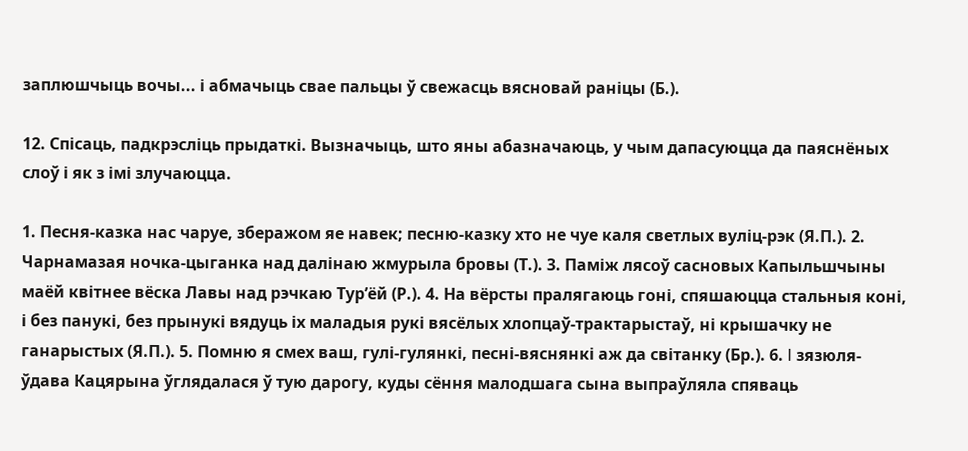заплюшчыць вочы... і абмачыць свае пальцы ў свежасць вясновай раніцы (Б.).

12. Спісаць, падкрэсліць прыдаткі. Вызначыць, што яны абазначаюць, у чым дапасуюцца да паяснёных слоў і як з імі злучаюцца.

1. Песня-казка нас чаруе, зберажом яе навек; песню-казку хто не чуе каля светлых вуліц-рэк (Я.П.). 2. Чарнамазая ночка-цыганка над далінаю жмурыла бровы (Т.). 3. Паміж лясоў сасновых Капыльшчыны маёй квітнее вёска Лавы над рэчкаю Тур’ёй (Р.). 4. На вёрсты пралягаюць гоні, спяшаюцца стальныя коні, і без панукі, без прынукі вядуць іх маладыя рукі вясёлых хлопцаў-трактарыстаў, ні крышачку не ганарыстых (Я.П.). 5. Помню я смех ваш, гулі-гулянкі, песні-вяснянкі аж да світанку (Бр.). 6. I зязюля-ўдава Кацярына ўглядалася ў тую дарогу, куды сёння малодшага сына выпраўляла спяваць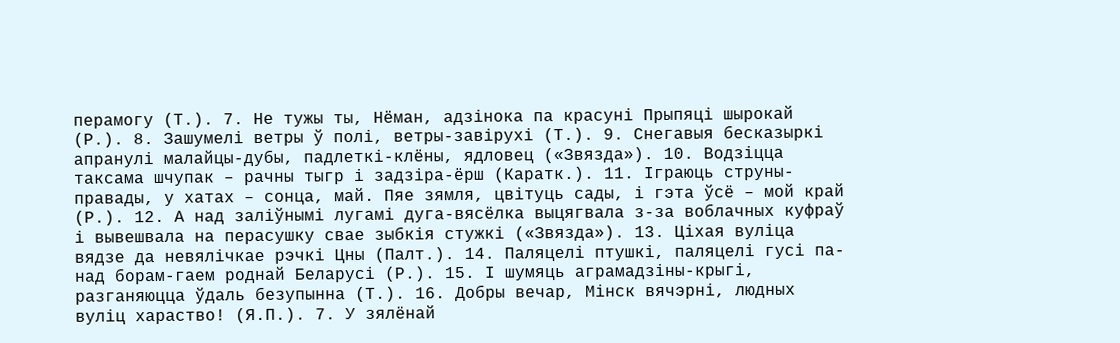перамогу (Т.). 7. Не тужы ты, Нёман, адзінока па красуні Прыпяці шырокай (Р.). 8. Зашумелі ветры ў полі, ветры-завірухі (Т.). 9. Снегавыя бесказыркі апранулі малайцы-дубы, падлеткі-клёны, ядловец («Звязда»). 10. Водзіцца таксама шчупак – рачны тыгр і задзіра-ёрш (Каратк.). 11. Іграюць струны-правады, у хатах – сонца, май. Пяе зямля, цвітуць сады, і гэта ўсё – мой край (Р.). 12. А над заліўнымі лугамі дуга-вясёлка выцягвала з-за воблачных куфраў і вывешвала на перасушку свае зыбкія стужкі («Звязда»). 13. Ціхая вуліца вядзе да невялічкае рэчкі Цны (Палт.). 14. Паляцелі птушкі, паляцелі гусі па-над борам-гаем роднай Беларусі (Р.). 15. І шумяць аграмадзіны-крыгі, разганяюцца ўдаль безупынна (Т.). 16. Добры вечар, Мінск вячэрні, людных вуліц хараство! (Я.П.). 7. У зялёнай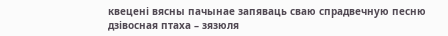квецені вясны пачынае запяваць сваю спрадвечную песню дзівосная птаха – зязюля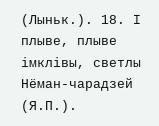(Лыньк.). 18. I плыве, плыве імклівы, светлы Нёман-чарадзей (Я.П.).